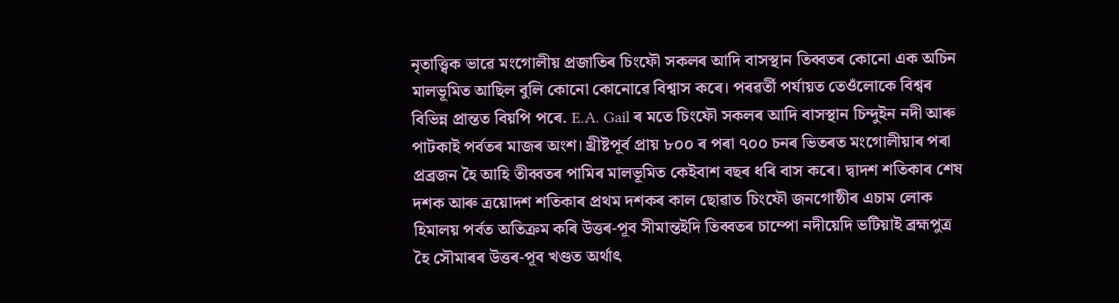নৃতাত্ত্বিক ভাৱে মংগোলীয় প্ৰজাতিৰ চিংফৌ সকলৰ আদি বাসস্থান তিব্বতৰ কোনো এক অচিন মালভূমিত আছিল বুলি কোনো কোনোৱে বিশ্বাস কৰে। পৰৱৰ্তী পৰ্যায়ত তেওঁলোকে বিশ্বৰ বিভিন্ন প্ৰান্তত বিয়পি পৰে. E.A. Gail ৰ মতে চিংফৌ সকলৰ আদি বাসস্থান চিন্দুইন নদী আৰু পাটকাই পৰ্বতৰ মাজৰ অংশ। খ্ৰীষ্টপূৰ্ব প্ৰায় ৮০০ ৰ পৰা ৭০০ চনৰ ভিতৰত মংগোলীয়াৰ পৰা প্ৰব্ৰজন হৈ আহি তীব্বতৰ পামিৰ মালভূমিত কেইবাশ বছৰ ধৰি বাস কৰে। দ্বাদশ শতিকাৰ শেষ দশক আৰু ত্ৰয়োদশ শতিকাৰ প্ৰথম দশকৰ কাল ছোৱাত চিংফৌ জনগোষ্ঠীৰ এচাম লোক হিমালয় পৰ্বত অতিক্ৰম কৰি উত্তৰ-পূব সীমান্তইদি তিব্বতৰ চাম্পো নদীয়েদি ভটিয়াই ব্ৰহ্মপুত্ৰ হৈ সৌমাৰৰ উত্তৰ-পূব খণ্ডত অৰ্থাৎ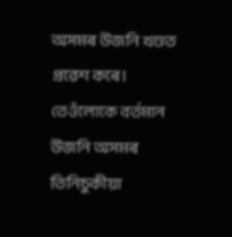অসমৰ উজনি খণ্ডত প্ৰৱেশ কৰে। তেওঁলোকে বৰ্তমান উজনি অসমৰ তিনিচুকীয়া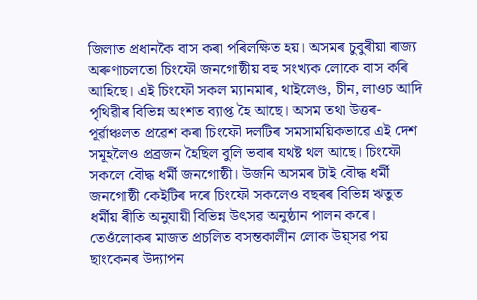জিলাত প্ৰধানকৈ বাস কৰা পৰিলক্ষিত হয়। অসমৰ চুবুৰীয়া ৰাজ্য অৰুণাচলতো চিংফৌ জনগোষ্ঠীয় বহু সংখ্যক লোকে বাস কৰি আহিছে। এই চিংফৌ সকল ম্যানমাৰ, থাইলেণ্ড, চীন, লাওচ আদি পৃথিৱীৰ বিভিন্ন অংশত ব্যাপ্ত হৈ আছে। অসম তথা উত্তৰ-পূৰ্ৱাঞ্চলত প্ৰৱেশ কৰা চিংফৌ দলটিৰ সমসাময়িকভাৱে এই দেশ সমূহলৈও প্ৰব্ৰজন হৈছিল বুলি ভবাৰ যথষ্ট থল আছে। চিংফৌ সকলে বৌদ্ধ ধৰ্মী জনগোষ্ঠী। উজনি অসমৰ টাই বৌদ্ধ ধৰ্মী জনগোষ্ঠী কেইটিৰ দৰে চিংফৌ সকলেও বছৰৰ বিভিন্ন ঋতুত ধৰ্মীয় ৰীতি অনুযায়ী বিভিন্ন উৎসৱ অনুষ্ঠান পালন কৰে। তেওঁলোকৰ মাজত প্ৰচলিত বসন্তকালীন লোক উয়্সৱ পয় ছাংকেনৰ উদ্যাপন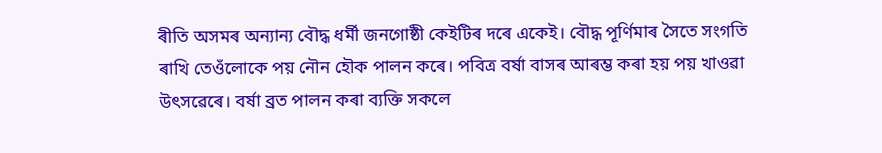ৰীতি অসমৰ অন্যান্য বৌদ্ধ ধৰ্মী জনগোষ্ঠী কেইটিৰ দৰে একেই। বৌদ্ধ পূৰ্ণিমাৰ সৈতে সংগতি ৰাখি তেওঁলোকে পয় নৌন হৌক পালন কৰে। পবিত্ৰ বৰ্ষা বাসৰ আৰম্ভ কৰা হয় পয় খাওৱা উৎসৱেৰে। বৰ্ষা ব্ৰত পালন কৰা ব্যক্তি সকলে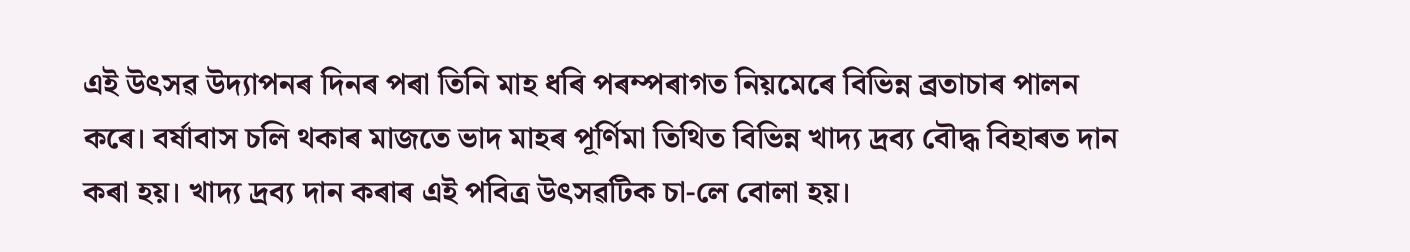এই উৎসৱ উদ্যাপনৰ দিনৰ পৰা তিনি মাহ ধৰি পৰম্পৰাগত নিয়মেৰে বিভিন্ন ব্ৰতাচাৰ পালন কৰে। বৰ্ষাবাস চলি থকাৰ মাজতে ভাদ মাহৰ পূৰ্ণিমা তিথিত বিভিন্ন খাদ্য দ্ৰব্য বৌদ্ধ বিহাৰত দান কৰা হয়। খাদ্য দ্ৰব্য দান কৰাৰ এই পবিত্ৰ উৎসৱটিক চা-লে বোলা হয়।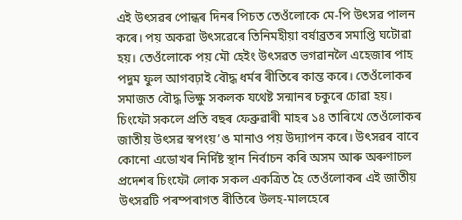এই উৎসৱৰ পোন্ধৰ দিনৰ পিচত তেওঁলোকে মে-পি উৎসৱ পালন কৰে। পয় অকৱা উৎসৱেৰে তিনিমহীয়া বৰ্ষাব্ৰতৰ সমাপ্তি ঘটোৱা হয়। তেওঁলোকে পয় মৌ হেইং উৎসৱত ভগৱানলৈ এহেজাৰ পাহ পদুম ফুল আগবঢ়াই বৌদ্ধ ধৰ্মৰ ৰীতিৰে কান্ত কৰে। তেওঁলোকৰ সমাজত বৌদ্ধ ভিক্ষু সকলক যথেষ্ট সন্মানৰ চকুৰে চোৱা হয়। চিংফৌ সকলে প্ৰতি বছৰ ফেব্ৰুৱাৰী মাহৰ ১৪ তাৰিখে তেওঁলোকৰ জাতীয় উৎসৱ স্বপংয়’ঙ মানাও পয় উদ্যাপন কৰে। উৎসৱৰ বাবে কোনো এডোখৰ নিৰ্দিষ্ট স্থান নিৰ্বাচন কৰি অসম আৰু অৰুণাচল প্ৰদেশৰ চিংফৌ লোক সকল একত্ৰিত হৈ তেওঁলোকৰ এই জাতীয় উৎসৱটি পৰম্পৰাগত ৰীতিৰে উলহ-মালহেৰে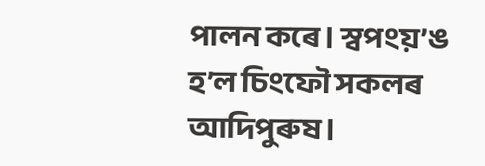পালন কৰে। স্বপংয়’ঙ হ’ল চিংফৌ সকলৰ আদিপুৰুষ।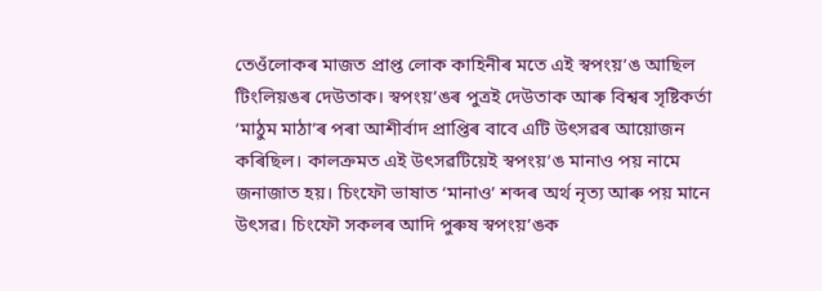তেওঁলোকৰ মাজত প্ৰাপ্ত লোক কাহিনীৰ মতে এই স্বপংয়’ঙ আছিল টিংলিয়ঙৰ দেউতাক। স্বপংয়’ঙৰ পুত্ৰই দেউতাক আৰু বিশ্বৰ সৃষ্টিকৰ্তা ‘মাঠুম মাঠা’ৰ পৰা আশীৰ্বাদ প্ৰাপ্তিৰ বাবে এটি উৎসৱৰ আয়োজন কৰিছিল। কালক্ৰমত এই উৎসৱটিয়েই স্বপংয়’ঙ মানাও পয় নামে জনাজাত হয়। চিংফৌ ভাষাত ‘মানাও’ শব্দৰ অৰ্থ নৃত্য আৰু পয় মানে উৎসৱ। চিংফৌ সকলৰ আদি পুৰুষ স্বপংয়’ঙক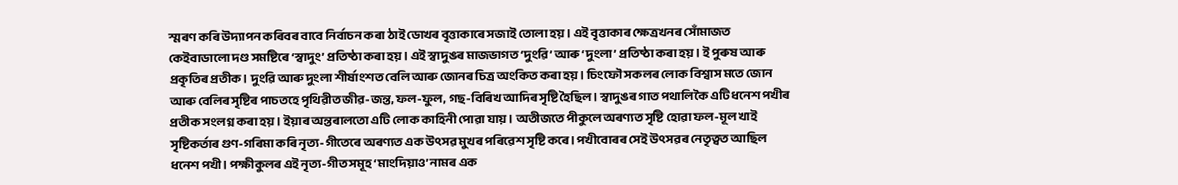স্মৰণ কৰি উদ্যাপন কৰিবৰ বাবে নিৰ্বাচন কৰা ঠাই ডোখৰ বৃত্তাকাৰে সজাই তোলা হয়। এই বৃত্তাকাৰ ক্ষেত্ৰখনৰ সোঁমাজত কেইবাডালো দণ্ড সমষ্টিৰে ‘স্বাদুং’ প্ৰতিষ্ঠা কৰা হয়। এই স্বাদুঙৰ মাজভাগত ‘দুংৱি’ আৰু ‘দুংলা’ প্ৰতিষ্ঠা কৰা হয়। ই পুৰুষ আৰু প্ৰকৃতিৰ প্ৰতীক। দুংৱি আৰু দুংলা শীৰ্ষাংশত বেলি আৰু জোনৰ চিত্ৰ অংকিত কৰা হয়। চিংফৌ সকলৰ লোক বিশ্বাস মতে জোন আৰু বেলিৰ সৃষ্টিৰ পাচতহে পৃথিৱীত জীৱ-জন্ত, ফল-ফুল, গছ-বিৰিখ আদিৰ সৃষ্টি হৈছিল। স্বাদুঙৰ গাত পথালিকৈ এটি ধনেশ পখীৰ প্ৰতীক সংলগ্ন কৰা হয়। ইয়াৰ অন্তৰালতো এটি লোক কাহিনী পোৱা যায়। অতীজতে পীকুলে অৰণ্যত সৃষ্টি হোৱা ফল-মূল খাই সৃষ্টিকৰ্তাৰ গুণ-গৰিমা কৰি নৃত্য-গীতেৰে অৰণ্যত এক উৎসৱ মুখৰ পৰিৱেশ সৃষ্টি কৰে। পখীবোৰৰ সেই উৎসৱৰ নেতৃত্বত আছিল ধনেশ পখী। পক্ষীকুলৰ এই নৃত্য-গীত সমূহ ‘মাংদিয়াও’ নামৰ এক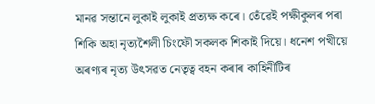মানৱ সন্তানে লুকাই লুকাই প্ৰত্যক্ষ কৰে। তেঁৱেই পক্ষীকুলৰ পৰা শিকি অহা নৃত্যশৈলী চিংফৌ সকলক শিকাই দিয়ে। ধনেশ পখীয়ে অৰণ্যৰ নৃত্য উৎসৱত নেতৃত্ব বহন কৰাৰ কাহিনীটিৰ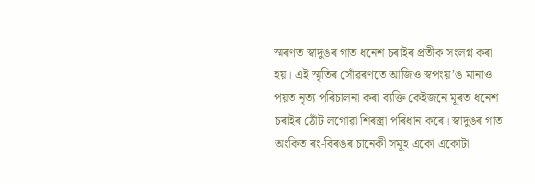স্মৰণত স্বাদুঙৰ গাত ধনেশ চৰাইৰ প্ৰতীক সংলগ্ন কৰা হয়। এই স্মৃতিৰ সোঁৱৰণতে আজিও স্বপংয়’ঙ মানাও পয়ত নৃত্য পৰিচালনা কৰা ব্যক্তি কেইজনে মূৰত ধনেশ চৰাইৰ ঠোঁট লগোৱা শিৰস্ত্ৰা পৰিধান কৰে। স্বাদুঙৰ গাত অংকিত ৰং-বিৰঙৰ চানেকী সমূহ একো একোটা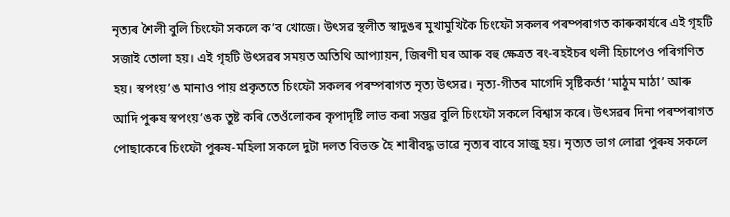নৃত্যৰ শৈলী বুলি চিংফৌ সকলে ক’ব খোজে। উৎসৱ স্থলীত স্বাদুঙৰ মুখামুখিকৈ চিংফৌ সকলৰ পৰম্পৰাগত কাৰুকাৰ্যৰে এই গৃহটি সজাই তোলা হয়। এই গৃহটি উৎসৱৰ সময়ত অতিথি আপ্যায়ন, জিৰণী ঘৰ আৰু বহু ক্ষেত্ৰত ৰং-ৰহইচৰ থলী হিচাপেও পৰিগণিত হয়। স্বপংয়’ঙ মানাও পায় প্ৰকৃততে চিংফৌ সকলৰ পৰম্পৰাগত নৃত্য উৎসৱ। নৃত্য-গীতৰ মাগেদি সৃষ্টিকৰ্তা ‘মাঠুম মাঠা’ আৰু আদি পুৰুষ স্বপংয়’ঙক তুষ্ট কৰি তেওঁলোকৰ কৃপাদৃষ্টি লাভ কৰা সম্ভৱ বুলি চিংফৌ সকলে বিশ্বাস কৰে। উৎসৱৰ দিনা পৰম্পৰাগত পোছাকেৰে চিংফৌ পুৰুষ-মহিলা সকলে দুটা দলত বিভক্ত হৈ শাৰীবদ্ধ ভাৱে নৃত্যৰ বাবে সাজু হয়। নৃত্যত ভাগ লোৱা পুৰুষ সকলে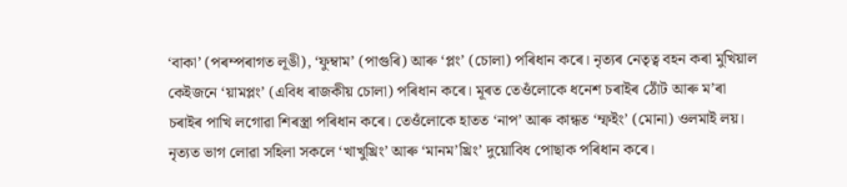‘বাকা’ (পৰম্পৰাগত লূঙী), ‘ফুম্বাম’ (পাগুৰি) আৰু ‘প্লং’ (চোলা) পৰিধান কৰে। নৃত্যৰ নেতৃত্ব বহন কৰা মুখিয়াল কেইজনে ‘য়ামপ্লং’ (এবিধ ৰাজকীয় চোলা) পৰিধান কৰে। মূৰত তেওঁলোকে ধনেশ চৰাইৰ ঠোঁট আৰু ম’ৰা চৰাইৰ পাখি লগোৱা শিৰস্ত্ৰা পৰিধান কৰে। তেওঁলোকে হাতত ‘নাপ’ আৰু কান্ধত ‘ম্ফইং’ (মোনা) ওলমাই লয়। নৃত্যত ভাগ লোৱা সহিলা সকলে ‘খাখুখ্ৰিং’ আৰু ‘মানম’খ্ৰিং’ দুয়োবিধ পোছাক পৰিধান কৰে।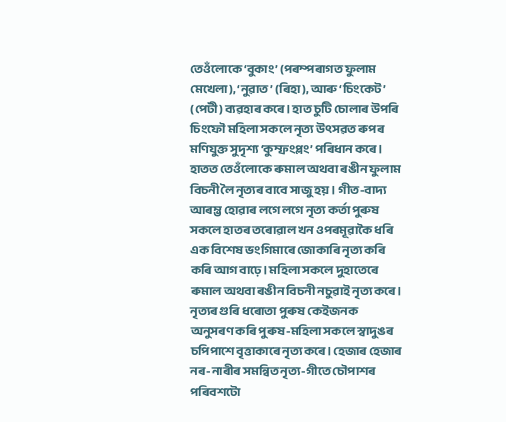তেওঁলোকে ‘বুকাং’ (পৰম্পৰাগত ফুলাম মেখেলা), ‘নুৱাত’ (ৰিহা), আৰু ‘চিংকেট’ (পেটী) ব্যৱহাৰ কৰে। হাত চুটি চোলাৰ উপৰি চিংফৌ মহিলা সকলে নৃত্য উৎসৱত ৰুপৰ মণিযুক্ত সুদৃশ্য ‘কুম্ফংপ্লং’ পৰিধান কৰে। হাতত তেওঁলোকে ৰুমাল অথবা ৰঙীন ফুলাম বিচনী লৈ নৃত্যৰ বাবে সাজু হয়। গীত-বাদ্য আৰম্ভ হোৱাৰ লগে লগে নৃত্য কৰ্তা পুৰুষ সকলে হাতৰ তৰোৱাল খন ওপৰমূৱাকৈ ধৰি এক বিশেষ ভংগিমাৰে জোকাৰি নৃত্য কৰি কৰি আগ বাঢ়ে। মহিলা সকলে দুহাতেৰে ৰুমাল অথবা ৰঙীন বিচনী নচুৱাই নৃত্য কৰে। নৃত্যৰ গুৰি ধৰোতা পুৰুষ কেইজনক অনুসৰণ কৰি পুৰুষ-মহিলা সকলে স্বাদুঙৰ চপিপাশে বৃত্তাকাৰে নৃত্য কৰে। হেজাৰ হেজাৰ নৰ-নাৰীৰ সমন্বিত নৃত্য-গীতে চৌপাশৰ পৰিবশটো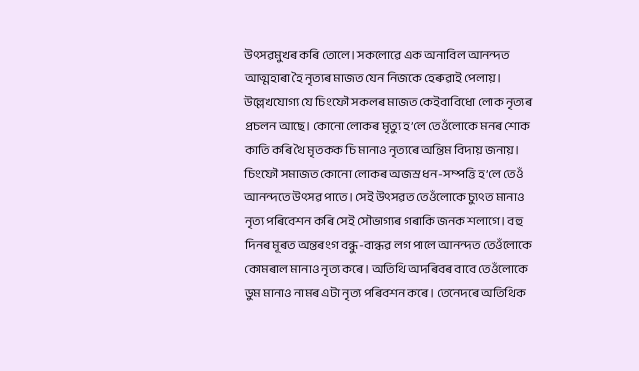উৎসৱমুখৰ কৰি তোলে। সকলোৱে এক অনাবিল আনন্দত আত্মহাৰা হৈ নৃত্যৰ মাজত যেন নিজকে হেৰুৱাই পেলায়। উল্লেখযোগ্য যে চিংফৌ সকলৰ মাজত কেইবাবিধো লোক নৃত্যৰ প্ৰচলন আছে। কোনো লোকৰ মৃত্যু হ’লে তেওঁলোকে মনৰ শোক কাতি কৰি থৈ মৃতকক চি মানাও নৃত্যৰে অন্তিম বিদায় জনায়। চিংফৌ সমাজত কোনো লোকৰ অজস্ৰ ধন-সম্পত্তি হ’লে তেওঁ আনন্দতে উৎসৱ পাতে। সেই উৎসৱত তেওঁলোকে চ্যুৎত মানাও নৃত্য পৰিবেশন কৰি সেই সৌভাগ্যৰ গৰাকি জনক শলাগে। বহু দিনৰ মূৰত অন্তৰংগ বন্ধু-বান্ধৱ লগ পালে আনন্দত তেওঁলোকে কোমৰাল মানাও নৃত্য কৰে। অতিথি অদৰিবৰ বাবে তেওঁলোকে ডুম মানাও নামৰ এটা নৃত্য পৰিবশন কৰে। তেনেদৰে অতিথিক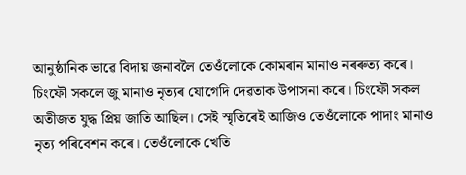আনুষ্ঠানিক ভাৱে বিদায় জনাবলৈ তেওঁলোকে কোমৰান মানাও নৰৰুত্য কৰে। চিংফৌ সকলে জু মানাও নৃত্যৰ যোগেদি দেৱতাক উপাসনা কৰে। চিংফৌ সকল অতীজত যুদ্ধ প্ৰিয় জাতি আছিল। সেই স্মৃতিৰেই আজিও তেওঁলোকে পাদাং মানাও নৃত্য পৰিবেশন কৰে। তেওঁলোকে খেতি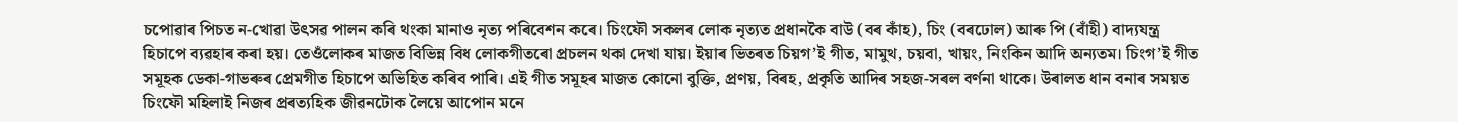চপোৱাৰ পিচত ন-খোৱা উৎসৱ পালন কৰি থংকা মানাও নৃত্য পৰিবেশন কৰে। চিংফৌ সকলৰ লোক নৃত্যত প্ৰধানকৈ বাউ (বৰ কাঁহ), চিং (বৰঢোল) আৰু পি (বাঁহী) বাদ্যযন্ত্ৰ হিচাপে ব্যৱহাৰ কৰা হয়। তেওঁলোকৰ মাজত বিভিন্ন বিধ লোকগীতৰো প্ৰচলন থকা দেখা যায়। ইয়াৰ ভিতৰত চিয়গ’ই গীত, মামুথ, চয়বা, খায়ং, নিংকিন আদি অন্যতম। চিংগ’ই গীত সমূহক ডেকা-গাভৰুৰ প্ৰেমগীত হিচাপে অভিহিত কৰিব পাৰি। এই গীত সমূহৰ মাজত কোনো বুক্তি, প্ৰণয়, বিৰহ, প্ৰকৃতি আদিৰ সহজ-সৰল বৰ্ণনা থাকে। উৰালত ধান বনাৰ সময়ত চিংফৌ মহিলাই নিজৰ প্ৰৰত্যহিক জীৱনটোক লৈয়ে আপোন মনে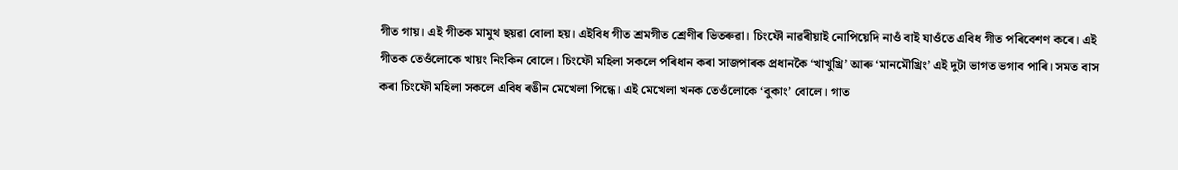গীত গায়। এই গীতক মামুথ ছয়ৱা বোলা হয়। এইবিধ গীত শ্ৰমগীত শ্ৰেণীৰ ভিতৰুৱা। চিংফৌ নাৱৰীয়াই নোপিয়েদি নাওঁ বাই যাওঁতে এবিধ গীত পৰিবেশণ কৰে। এই গীতক তেওঁলোকে খায়ং নিংকিন বোলে। চিংফৌ মহিলা সকলে পৰিধান কৰা সাজপাৰক প্ৰধানকৈ ‘খাখুখ্ৰি’ আৰু ‘মানমৌখ্ৰিং’ এই দুটা ভাগত ভগাব পাৰি। সমত বাস কৰা চিংফৌ মহিলা সকলে এবিধ ৰঙীন মেখেলা পিন্ধে। এই মেখেলা খনক তেওঁলোকে ‘বুকাং’ বোলে। গাত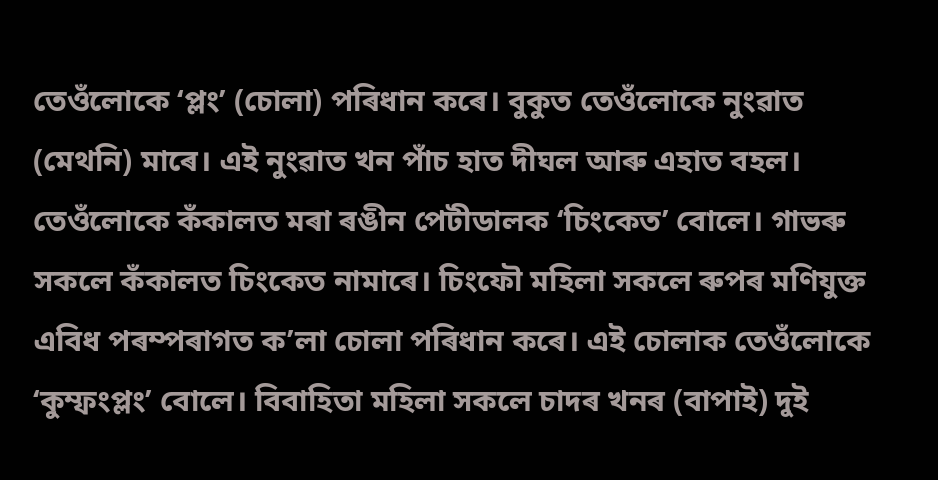তেওঁলোকে ‘প্লং’ (চোলা) পৰিধান কৰে। বুকুত তেওঁলোকে নুংৱাত (মেথনি) মাৰে। এই নুংৱাত খন পাঁচ হাত দীঘল আৰু এহাত বহল। তেওঁলোকে কঁকালত মৰা ৰঙীন পেটীডালক ‘চিংকেত’ বোলে। গাভৰু সকলে কঁকালত চিংকেত নামাৰে। চিংফৌ মহিলা সকলে ৰুপৰ মণিযুক্ত এবিধ পৰম্পৰাগত ক’লা চোলা পৰিধান কৰে। এই চোলাক তেওঁলোকে ‘কুম্ফংপ্লং’ বোলে। বিবাহিতা মহিলা সকলে চাদৰ খনৰ (বাপাই) দুই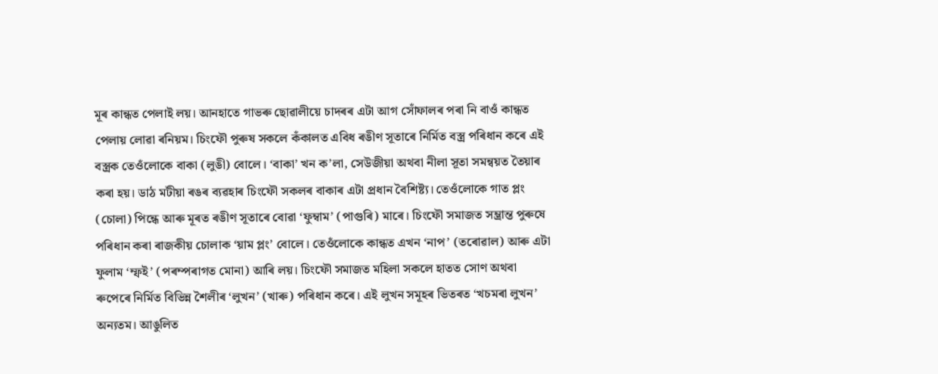মূৰ কান্ধত পেলাই লয়। আনহাতে গাভৰু ছোৱালীয়ে চাদৰৰ এটা আগ সোঁফালৰ পৰা নি বাওঁ কান্ধত পেলায় লোৱা ৰনিয়ম। চিংফৌ পুৰুষ সকলে কঁকালত এবিধ ৰঙীণ সূতাৰে নিৰ্মিত বস্ত্ৰ পৰিধান কৰে এই বস্ত্ৰক তেওঁলোকে বাকা (লুঙী) বোলে। ‘বাকা’ খন ক’লা, সেউজীয়া অথবা নীলা সূতা সমন্বয়ত তৈয়াৰ কৰা হয়। ডাঠ মটীয়া ৰঙৰ ব্যৱহাৰ চিংফৌ সকলৰ বাকাৰ এটা প্ৰধান বৈশিষ্ট্য। তেওঁলোকে গাত প্লং (চোলা) পিন্ধে আৰু মূৰত ৰঙীণ সূতাৰে বোৱা ‘ফুম্বাম’ (পাগুৰি) মাৰে। চিংফৌ সমাজত সম্ভ্ৰান্ত পুৰুষে পৰিধান কৰা ৰাজকীয় চোলাক ‘য়াম প্লং’ বোলে। তেওঁলোকে কান্ধত এখন ‘নাপ’ (তৰোৱাল) আৰু এটা ফুলাম ‘ম্ফই’ (পৰম্পৰাগত মোনা) আৰি লয়। চিংফৌ সমাজত মহিলা সকলে হাতত সোণ অথবা ৰুপেৰে নিৰ্মিত বিভিন্ন শৈলীৰ ‘লুখন’ (খাৰু) পৰিধান কৰে। এই লুখন সমূহৰ ভিতৰত ‘খচমৰা লুখন’ অন্যতম। আঙুলিত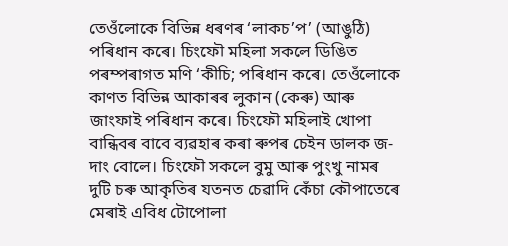তেওঁলোকে বিভিন্ন ধৰণৰ ‘লাকচ’প’ (আঙুঠি) পৰিধান কৰে। চিংফৌ মহিলা সকলে ডিঙিত পৰম্পৰাগত মণি ‘কীচি; পৰিধান কৰে। তেওঁলোকে কাণত বিভিন্ন আকাৰৰ লুকান (কেৰু) আৰু জাংফাই পৰিধান কৰে। চিংফৌ মহিলাই খোপা বান্ধিবৰ বাবে ব্যৱহাৰ কৰা ৰুপৰ চেইন ডালক জ-দাং বোলে। চিংফৌ সকলে বুমু আৰু পুংখু নামৰ দুটি চৰু আকৃতিৰ যতনত চেৱাদি কেঁচা কৌপাতেৰে মেৰাই এবিধ টোপোলা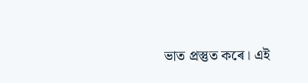ভাত প্ৰস্তুত কৰে। এই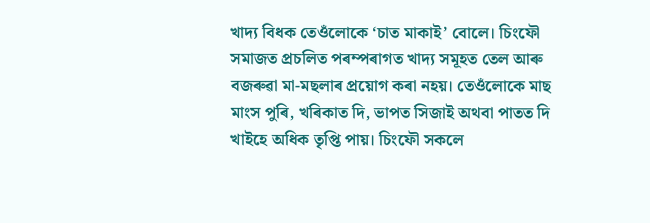খাদ্য বিধক তেওঁলোকে ‘চাত মাকাই’ বোলে। চিংফৌ সমাজত প্ৰচলিত পৰম্পৰাগত খাদ্য সমূহত তেল আৰু বজৰুৱা মা-মছলাৰ প্ৰয়োগ কৰা নহয়। তেওঁলোকে মাছ মাংস পুৰি, খৰিকাত দি, ভাপত সিজাই অথবা পাতত দি খাইহে অধিক তৃপ্তি পায়। চিংফৌ সকলে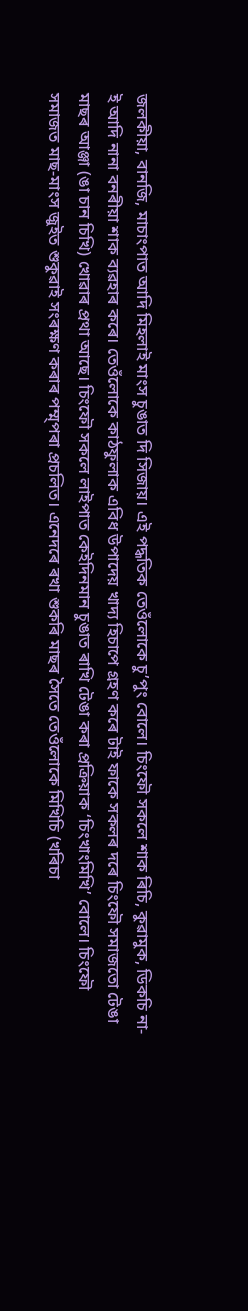জলকীয়া, বানজি, মাচাংপাত আদি মিহলাই মাংস চুঙাত দি সিজায়। এই পদ্ধতিক তেওঁলোকে চু’পুং বোলে। চিংফৌ সকলে শাক ৰিচি, কুৱামুক, ডিকচি না-ই আদি নানা বনৰীয়া শাক ব্যৱহাৰ কৰে। তেওঁলোকে কাঠফুলাক এবিধ উপাদেয় খাদ্য হিচাপে গ্ৰহণ কৰে টাই ফাকে সকলৰ দৰে চিংফৌ সমাজতো টেঙা মাছৰ আঞ্জা (ঙা চান চিখি) খোৱাৰ প্ৰথা আছে। চিংফৌ সকলে লাইপাত কেইদিনমান চুঙাত ৰাখি টেঙা কৰা প্ৰক্ৰিয়াক ‘চিংখাংমিখি’ বোলে। চিংফৌ সমাজত মাছ-মাংস জুইত শুকুৱাই সংৰক্ষণ কৰাৰ পম্ম্পৰা প্ৰচলিত। এনেদৰে ৰখা শুকৰি মাছৰ সৈতে তেওঁলোকে মিখিচি (খৰিচা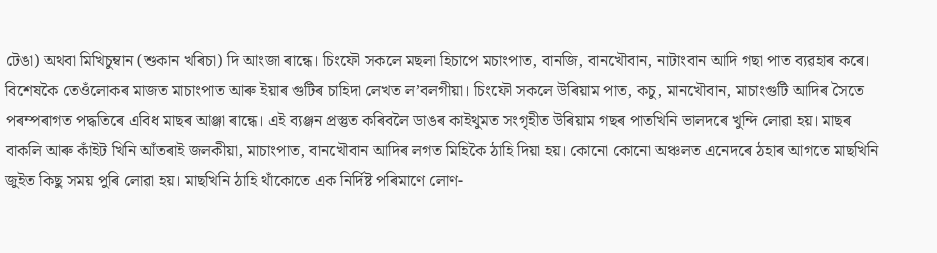টেঙা) অথবা মিখিচুম্বান (শুকান খৰিচা) দি আংজা ৰান্ধে। চিংফৌ সকলে মছলা হিচাপে মচাংপাত, বানজি, বানখৌবান, নাটাংবান আদি গছা পাত ব্যৱহাৰ কৰে। বিশেষকৈ তেওঁলোকৰ মাজত মাচাংপাত আৰু ইয়াৰ গুটিৰ চাহিদা লেখত ল’বলগীয়া। চিংফৌ সকলে উৰিয়াম পাত, কচু, মানখৌবান, মাচাংগুটি আদিৰ সৈতে পৰম্পৰাগত পদ্ধতিৰে এবিধ মাছৰ আঞ্জা ৰান্ধে। এই ব্যঞ্জন প্ৰস্তুত কৰিবলৈ ডাঙৰ কাইথুমত সংগৃহীত উৰিয়াম গছৰ পাতখিনি ভালদৰে খুন্দি লোৱা হয়। মাছৰ বাকলি আৰু কাঁইট খিনি আঁতৰাই জলকীয়া, মাচাংপাত, বানখৌবান আদিৰ লগত মিহিকৈ ঠাহি দিয়া হয়। কোনো কোনো অঞ্চলত এনেদৰে ঠহাৰ আগতে মাছখিনি জুইত কিছু সময় পুৰি লোৱা হয়। মাছখিনি ঠাহি থাঁকোতে এক নিৰ্দিষ্ট পৰিমাণে লোণ-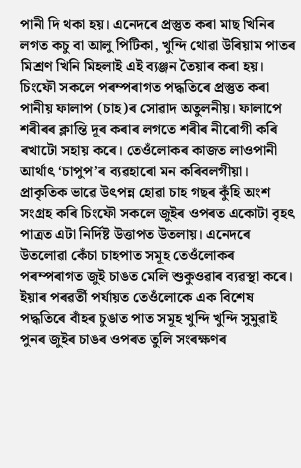পানী দি থকা হয়। এনেদৰে প্ৰস্তুত কৰা মাছ খিনিৰ লগত কচু বা আলু পিটিকা, খুন্দি থোৱা উৰিয়াম পাতৰ মিশ্ৰণ খিনি মিহলাই এই ব্যঞ্জন তৈয়াৰ কৰা হয়। চিংফৌ সকলে পৰম্পৰাগত পদ্ধতিৰে প্ৰস্তুত কৰা পানীয় ফালাপ (চাহ)ৰ সোৱাদ অতুলনীয়। ফালাপে শৰীৰৰ ক্লান্তি দূৰ কৰাৰ লগতে শৰীৰ নীৰোগী কৰি ৰখাটো সহায় কৰে। তেওঁলোকৰ কাজত লাওপানী আৰ্থাৎ ‘চাপুপ’ৰ ব্যৱহাৰো মন কৰিবলগীয়া। প্ৰাকৃতিক ভাৱে উৎপন্ন হোৱা চাহ গছৰ কুঁহি অংশ সংগ্ৰহ কৰি চিংফৌ সকলে জুইৰ ওপৰত একোটা বৃহৎ পাত্ৰত এটা নিৰ্দিষ্ট উত্তাপত উতলায়। এনেদৰে উতলোৱা কেঁচা চাহপাত সমূহ তেওঁলোকৰ পৰম্পৰাগত জুই চাঙত মেলি শুকুওৱাৰ ব্যৱস্থা কৰে। ইয়াৰ পৰৱৰ্তী পৰ্যায়ত তেওঁলোকে এক বিশেষ পদ্ধতিৰে বাঁহৰ চুঙাত পাত সমূহ খুন্দি খুন্দি সুমুৱাই পুনৰ জুইৰ চাঙৰ ওপৰত তুলি সংৰক্ষণৰ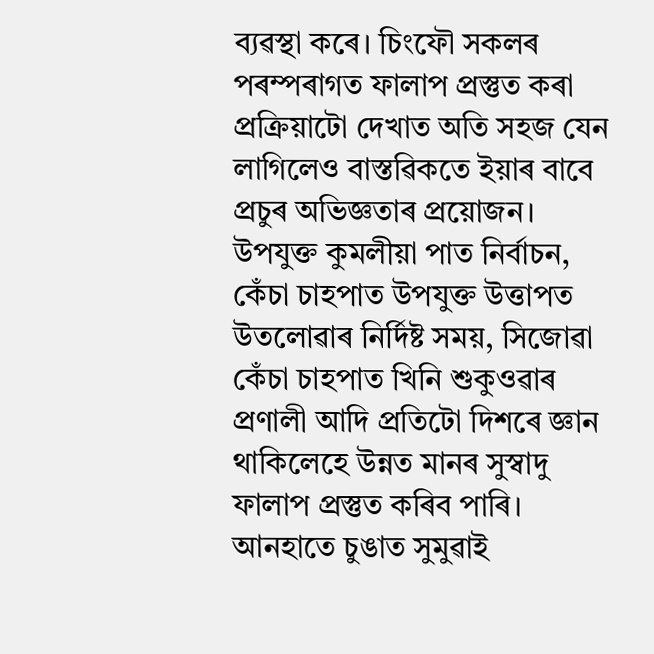ব্যৱস্থা কৰে। চিংফৌ সকলৰ পৰম্পৰাগত ফালাপ প্ৰস্তুত কৰা প্ৰক্ৰিয়াটো দেখাত অতি সহজ যেন লাগিলেও বাস্তৱিকতে ইয়াৰ বাবে প্ৰচুৰ অভিজ্ঞতাৰ প্ৰয়োজন। উপযুক্ত কুমলীয়া পাত নিৰ্বাচন, কেঁচা চাহপাত উপযুক্ত উত্তাপত উতলোৱাৰ নিৰ্দিষ্ট সময়, সিজোৱা কেঁচা চাহপাত খিনি শুকুওৱাৰ প্ৰণালী আদি প্ৰতিটো দিশৰে জ্ঞান থাকিলেহে উন্নত মানৰ সুস্বাদু ফালাপ প্ৰস্তুত কৰিব পাৰি। আনহাতে চুঙাত সুমুৱাই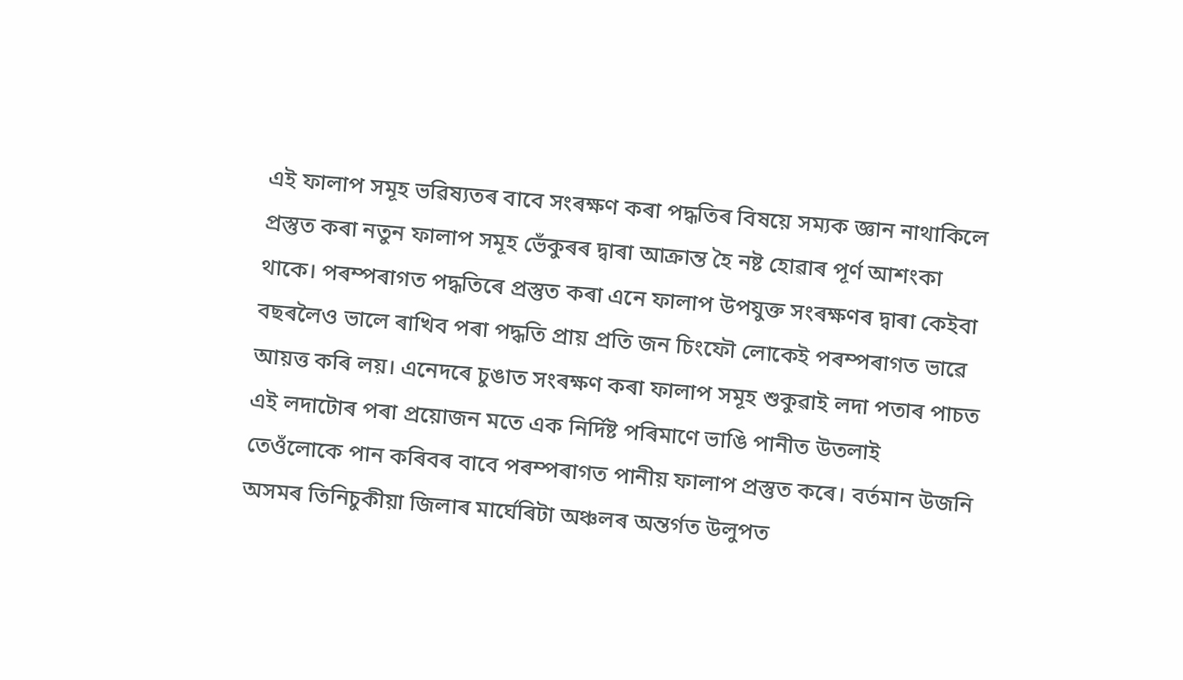এই ফালাপ সমূহ ভৱিষ্যতৰ বাবে সংৰক্ষণ কৰা পদ্ধতিৰ বিষয়ে সম্যক জ্ঞান নাথাকিলে প্ৰস্তুত কৰা নতুন ফালাপ সমূহ ভেঁকুৰৰ দ্বাৰা আক্ৰান্ত হৈ নষ্ট হোৱাৰ পূৰ্ণ আশংকা থাকে। পৰম্পৰাগত পদ্ধতিৰে প্ৰস্তুত কৰা এনে ফালাপ উপযুক্ত সংৰক্ষণৰ দ্বাৰা কেইবা বছৰলৈও ভালে ৰাখিব পৰা পদ্ধতি প্ৰায় প্ৰতি জন চিংফৌ লোকেই পৰম্পৰাগত ভাৱে আয়ত্ত কৰি লয়। এনেদৰে চুঙাত সংৰক্ষণ কৰা ফালাপ সমূহ শুকুৱাই লদা পতাৰ পাচত এই লদাটোৰ পৰা প্ৰয়োজন মতে এক নিৰ্দিষ্ট পৰিমাণে ভাঙি পানীত উতলাই তেওঁলোকে পান কৰিবৰ বাবে পৰম্পৰাগত পানীয় ফালাপ প্ৰস্তুত কৰে। বৰ্তমান উজনি অসমৰ তিনিচুকীয়া জিলাৰ মাৰ্ঘেৰিটা অঞ্চলৰ অন্তৰ্গত উলুপত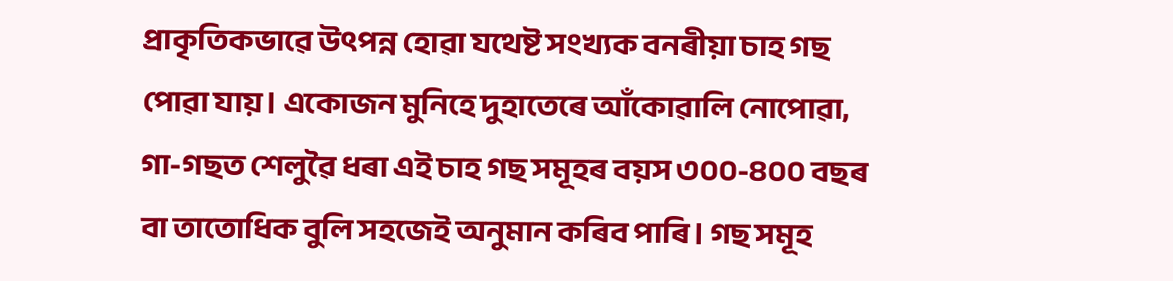প্ৰাকৃতিকভাৱে উৎপন্ন হোৱা যথেষ্ট সংখ্যক বনৰীয়া চাহ গছ পোৱা যায়। একোজন মুনিহে দুহাতেৰে আঁকোৱালি নোপোৱা, গা-গছত শেলুৱৈ ধৰা এই চাহ গছ সমূহৰ বয়স ৩০০-৪০০ বছৰ বা তাতোধিক বুলি সহজেই অনুমান কৰিব পাৰি। গছ সমূহ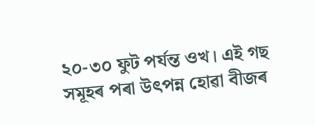২০-৩০ ফুট পৰ্যন্ত ওখ। এই গছ সমূহৰ পৰা উৎপন্ন হোৱা বীজৰ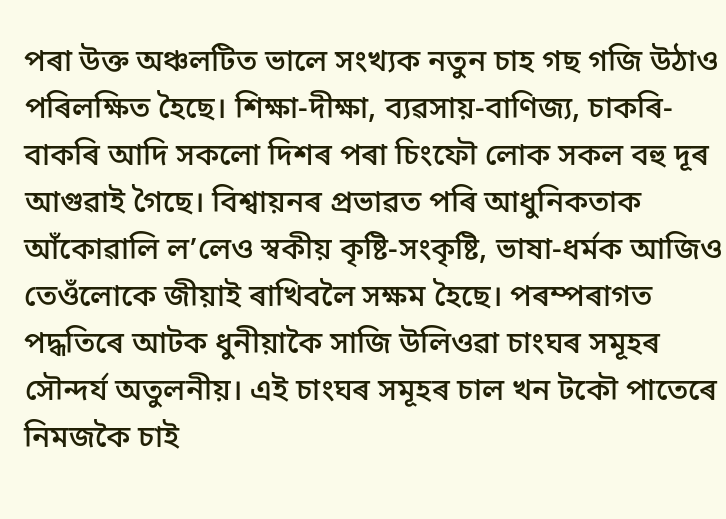পৰা উক্ত অঞ্চলটিত ভালে সংখ্যক নতুন চাহ গছ গজি উঠাও পৰিলক্ষিত হৈছে। শিক্ষা-দীক্ষা, ব্যৱসায়-বাণিজ্য, চাকৰি-বাকৰি আদি সকলো দিশৰ পৰা চিংফৌ লোক সকল বহু দূৰ আগুৱাই গৈছে। বিশ্বায়নৰ প্ৰভাৱত পৰি আধুনিকতাক আঁকোৱালি ল’লেও স্বকীয় কৃষ্টি-সংকৃষ্টি, ভাষা-ধৰ্মক আজিও তেওঁলোকে জীয়াই ৰাখিবলৈ সক্ষম হৈছে। পৰম্পৰাগত পদ্ধতিৰে আটক ধুনীয়াকৈ সাজি উলিওৱা চাংঘৰ সমূহৰ সৌন্দৰ্য অতুলনীয়। এই চাংঘৰ সমূহৰ চাল খন টকৌ পাতেৰে নিমজকৈ চাই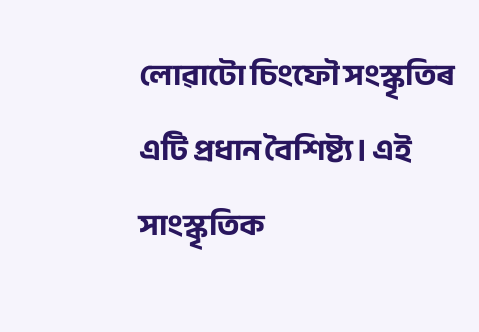লোৱাটো চিংফৌ সংস্কৃতিৰ এটি প্ৰধান বৈশিষ্ট্য। এই সাংস্কৃতিক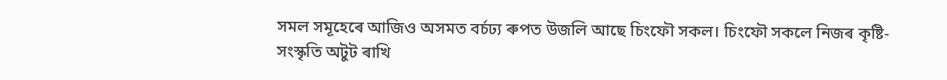সমল সমূহেৰে আজিও অসমত বৰ্চঢ্য ৰুপত উজলি আছে চিংফৌ সকল। চিংফৌ সকলে নিজৰ কৃষ্টি-সংস্কৃতি অটুট ৰাখি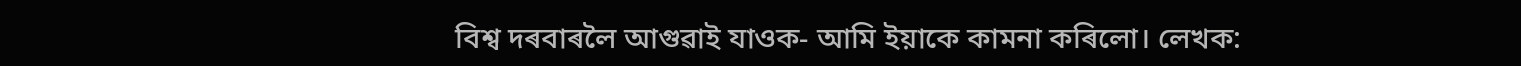বিশ্ব দৰবাৰলৈ আগুৱাই যাওক- আমি ইয়াকে কামনা কৰিলো। লেখক: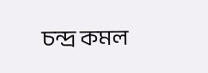চন্দ্ৰ কমল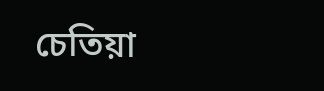চেতিয়া